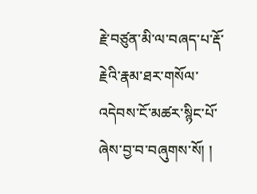རྗེ་བཙུན་མི་ལ་བཞད་པ་རྡོ་རྗེའི་རྣམ་ཐར་གསོལ་འདེབས་ངོ་མཚར་སྙིང་པོ་ཞེས་བྱ་བ་བཞུགས་སོ། །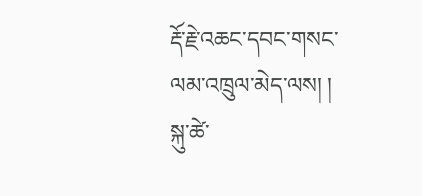རྡོ་རྗེ་འཆང་དབང་གསང་ལམ་འཁྲུལ་མེད་ལས། །
སྐུ་ཚེ་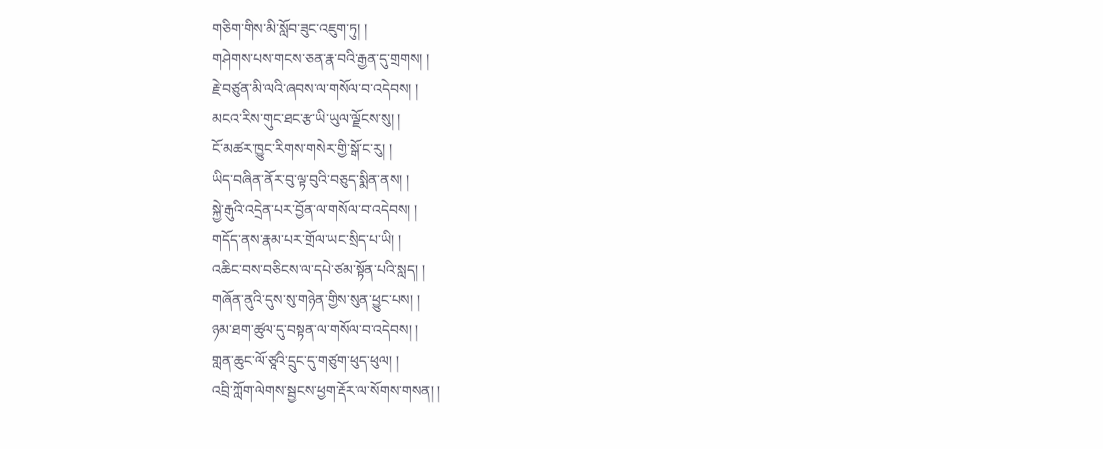གཅིག་གིས་མི་སློབ་ཟུང་འཇུག་ཏུ། །
གཤེགས་པས་གངས་ཅན་རྣ་བའི་རྒྱན་དུ་གྲགས། །
རྗེ་བཙུན་མི་ལའི་ཞབས་ལ་གསོལ་བ་འདེབས། །
མངའ་རིས་གུང་ཐང་རྩ་ཡི་ཡུལ་ལྗོངས་སུ། །
ངོ་མཚར་ཁྱུང་རིགས་གསེར་གྱི་སྒོ་ང་རུ། །
ཡིད་བཞིན་ནོར་བུ་ལྟ་བུའི་བཅུད་སྨིན་ནས། །
སྐྱེ་རྒུའི་འདྲེན་པར་བྱོན་ལ་གསོལ་བ་འདེབས། །
གདོད་ནས་རྣམ་པར་གྲོལ་ཡང་སྲིད་པ་ཡི། །
འཆིང་བས་བཅིངས་ལ་དཔེ་ཙམ་སྟོན་པའི་སླད། །
གཞོན་ནུའི་དུས་སུ་གཉེན་གྱིས་སུན་ཕྱུང་པས། །
ཉམ་ཐག་ཚུལ་དུ་བསྟན་ལ་གསོལ་བ་འདེབས། །
གླན་ཆུང་ལོ་ཙཱའི་དྲུང་དུ་གཙུག་ཕུད་ཕུལ། །
འབྲི་ཀློག་ལེགས་སྦྱངས་ཕྱག་རྡོར་ལ་སོགས་གསན། །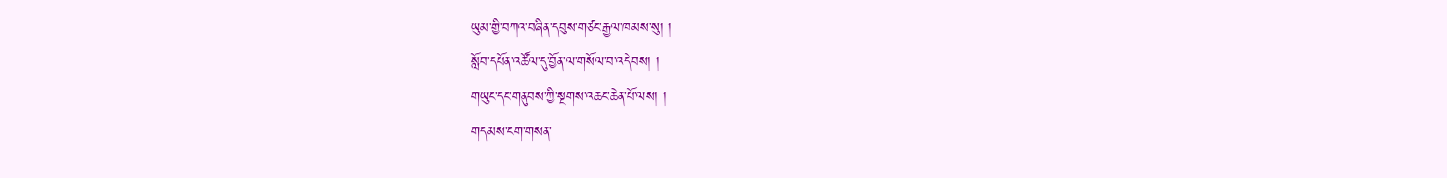ཡུམ་གྱི་བཀའ་བཞིན་དབུས་གཙང་རྒྱལ་ཁམས་སུ། །
སློབ་དཔོན་འཚོལ་དུ་བྱོན་ལ་གསོལ་བ་འདེབས། །
གཡུང་དང་གནུབས་ཀྱི་སྔགས་འཆང་ཆེན་པོ་ལས། །
གདམས་ངག་གསན་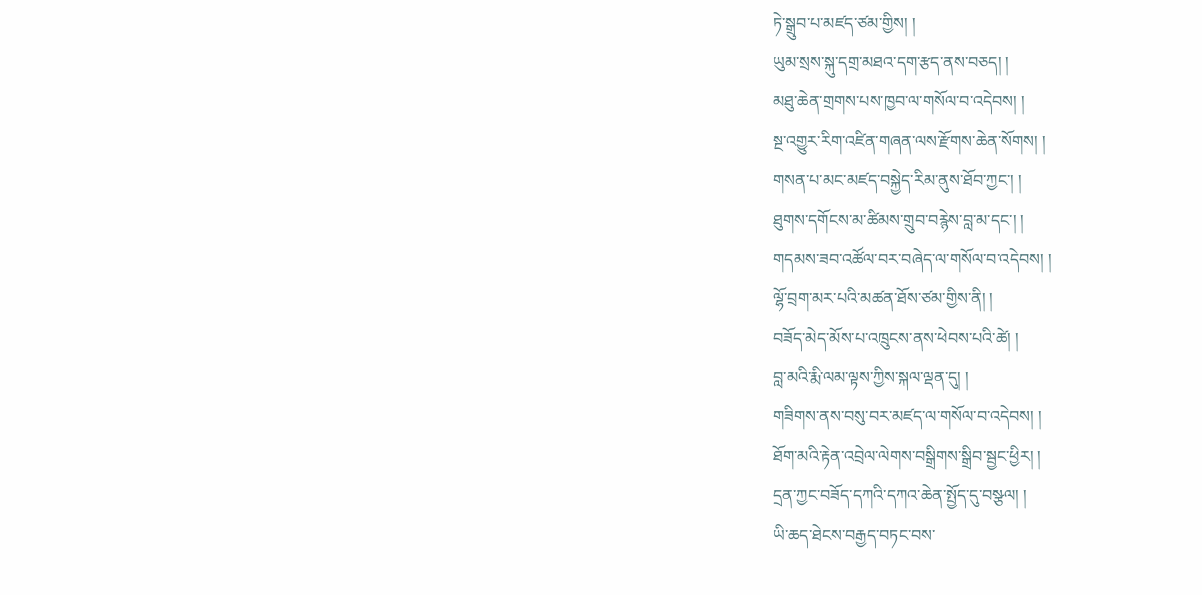ཏེ་སྒྲུབ་པ་མཛད་ཙམ་གྱིས། །
ཡུམ་སྲས་སྐུ་དགྲ་མཐའ་དག་རྩད་ནས་བཅད། །
མཐུ་ཆེན་གྲགས་པས་ཁྱབ་ལ་གསོལ་བ་འདེབས། །
སྔ་འགྱུར་རིག་འཛིན་གཞན་ལས་རྫོགས་ཆེན་སོགས། །
གསན་པ་མང་མཛད་བསྐྱེད་རིམ་ནུས་ཐོབ་ཀྱང་། །
ཐུགས་དགོངས་མ་ཚིམས་གྲུབ་བརྙེས་བླ་མ་དང་། །
གདམས་ཟབ་འཚོལ་བར་བཞེད་ལ་གསོལ་བ་འདེབས། །
ལྷོ་བྲག་མར་པའི་མཚན་ཐོས་ཙམ་གྱིས་ནི། །
བཟོད་མེད་མོས་པ་འཁྲུངས་ནས་ཕེབས་པའི་ཚེ། །
བླ་མའི་རྨི་ལམ་ལྟས་ཀྱིས་སྐལ་ལྡན་དུ། །
གཟིགས་ནས་བསུ་བར་མཛད་ལ་གསོལ་བ་འདེབས། །
ཐོག་མའི་རྟེན་འབྲེལ་ལེགས་བསྒྲིགས་སྒྲིབ་སྦྱང་ཕྱིར། །
དྲན་ཀྱང་བཟོད་དཀའི་དཀའ་ཆེན་སྤྱོད་དུ་བསྩལ། །
ཡི་ཆད་ཐེངས་བརྒྱད་བཏང་བས་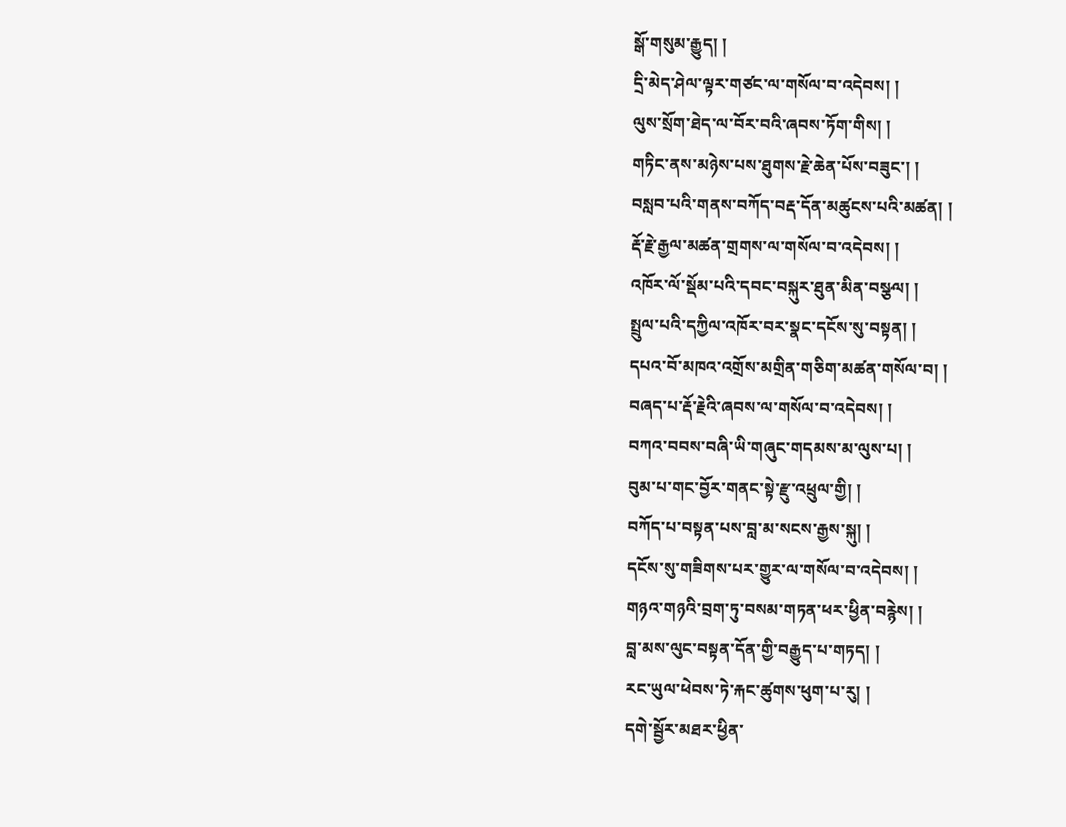སྒོ་གསུམ་རྒྱུད། །
དྲི་མེད་ཤེལ་ལྟར་གཙང་ལ་གསོལ་བ་འདེབས། །
ལུས་སྲོག་ཐེད་ལ་བོར་བའི་ཞབས་ཏོག་གིས། །
གཏིང་ནས་མཉེས་པས་ཐུགས་རྗེ་ཆེན་པོས་བཟུང་། །
བསླབ་པའི་གནས་བཀོད་བརྡ་དོན་མཚུངས་པའི་མཚན། །
རྡོ་རྗེ་རྒྱལ་མཚན་གྲགས་ལ་གསོལ་བ་འདེབས། །
འཁོར་ལོ་སྡོམ་པའི་དབང་བསྐུར་ཐུན་མིན་བསྩལ། །
སྤྲུལ་པའི་དཀྱིལ་འཁོར་བར་སྣང་དངོས་སུ་བསྟན། །
དཔའ་བོ་མཁའ་འགྲོས་མགྲིན་གཅིག་མཚན་གསོལ་བ། །
བཞད་པ་རྡོ་རྗེའི་ཞབས་ལ་གསོལ་བ་འདེབས། །
བཀའ་བབས་བཞི་ཡི་གཞུང་གདམས་མ་ལུས་པ། །
བུམ་པ་གང་བྱོར་གནང་སྟེ་རྫུ་འཕྲུལ་གྱི། །
བཀོད་པ་བསྟན་པས་བླ་མ་སངས་རྒྱས་སྐུ། །
དངོས་སུ་གཟིགས་པར་གྱུར་ལ་གསོལ་བ་འདེབས། །
གཉའ་གཉའི་བྲག་ཏུ་བསམ་གཏན་ཕར་ཕྱིན་བརྙེས། །
བླ་མས་ལུང་བསྟན་དོན་གྱི་བརྒྱུད་པ་གཏད། །
རང་ཡུལ་ཕེབས་ཏེ་རྐང་ཚུགས་ཕུག་པ་རུ། །
དགེ་སྦྱོར་མཐར་ཕྱིན་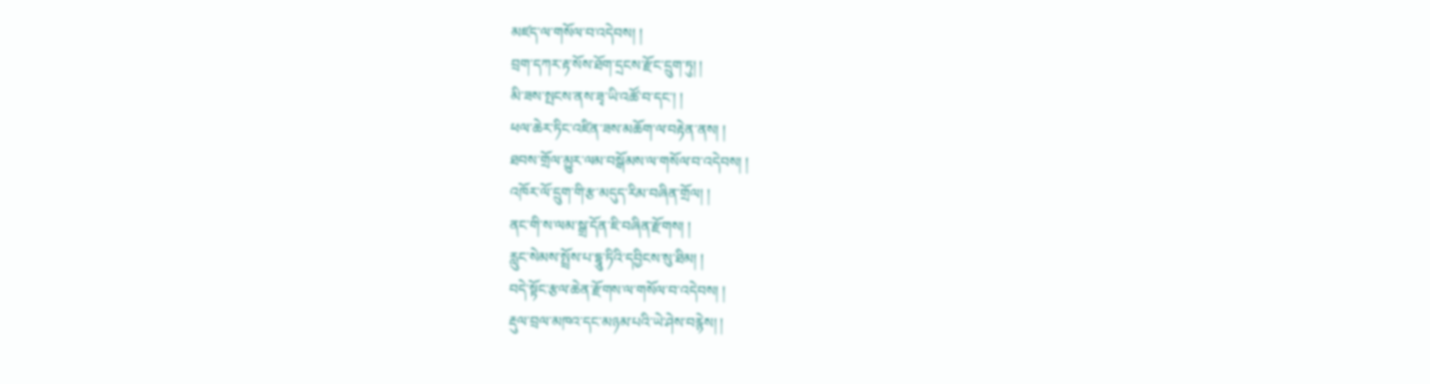མཛད་ལ་གསོལ་བ་འདེབས། །
བྲག་དཀར་རྟ་སོས་ཐོག་དྲངས་རྫོང་དྲུག་ཏུ། །
མི་ཟས་སྤངས་ནས་ཟྭ་ཡི་འཚོ་བ་དང་། །
ཕལ་ཆེར་ཏིང་འཛིན་ཟས་མཆོག་ལ་བརྟེན་ནས། །
ཐབས་གྲོལ་མྱུར་ལམ་བསྒོམས་ལ་གསོལ་བ་འདེབས། །
འཁོར་ལོ་དྲུག་གི་རྩ་མདུད་རིམ་བཞིན་གྲོལ། །
ནང་གི་ས་ལམ་སྒྲ་དོན་ཇི་བཞིན་རྫོགས། །
རླུང་སེམས་སྤྲོས་པ་དྷཱུ་ཏིའི་དབྱིངས་སུ་ཐིམ། །
བདེ་སྟོང་རྩལ་ཆེན་རྫོགས་ལ་གསོལ་བ་འདེབས། །
རྡུལ་བྲལ་མཁའ་དང་མཉམ་པའི་ཡེ་ཤེས་བརྙེས། །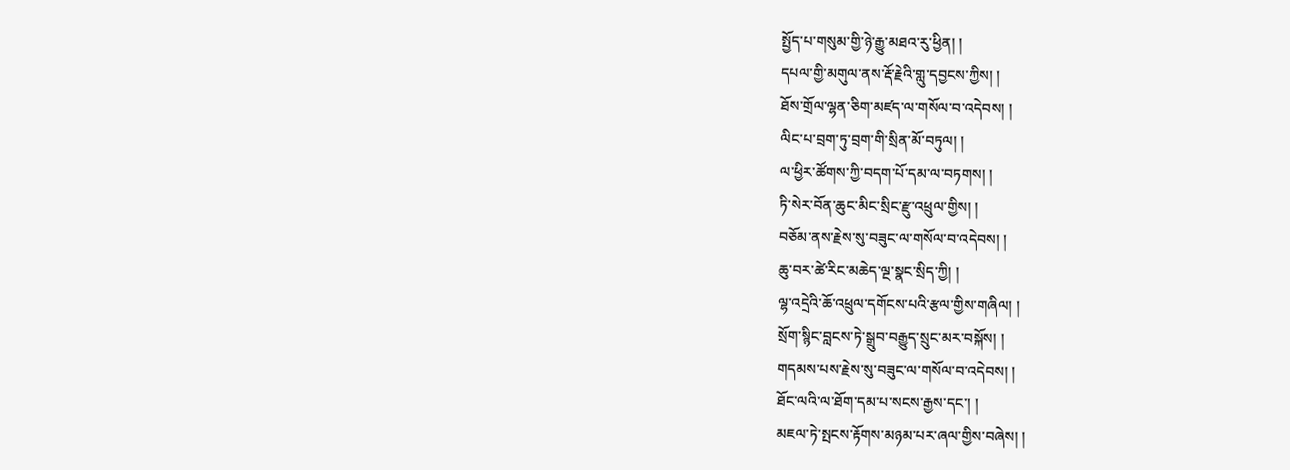སྤྱོད་པ་གསུམ་གྱི་ཉེ་རྒྱུ་མཐའ་རུ་ཕྱིན། །
དཔལ་གྱི་མགུལ་ནས་རྡོ་རྗེའི་གླུ་དབྱངས་ཀྱིས། །
ཐོས་གྲོལ་ལྷན་ཅིག་མཛད་ལ་གསོལ་བ་འདེབས། །
ལིང་པ་བྲག་ཏུ་བྲག་གི་སྲིན་མོ་བཏུལ། །
ལ་ཕྱིར་ཚོགས་ཀྱི་བདག་པོ་དམ་ལ་བཏགས། །
ཏི་སེར་བོན་ཆུང་མིང་སྲིང་རྫུ་འཕྲུལ་གྱིས། །
བཅོམ་ནས་རྗེས་སུ་བཟུང་ལ་གསོལ་བ་འདེབས། །
ཆུ་བར་ཚེ་རིང་མཆེད་ལྔ་སྣང་སྲིད་ཀྱི། །
ལྷ་འདྲེའི་ཆོ་འཕྲུལ་དགོངས་པའི་རྩལ་གྱིས་གཞིལ། །
སྲོག་སྙིང་བླངས་ཏེ་སྒྲུབ་བརྒྱུད་སྲུང་མར་བསྐོས། །
གདམས་པས་རྗེས་སུ་བཟུང་ལ་གསོལ་བ་འདེབས། །
ཐོང་ལའི་ལ་ཐོག་དམ་པ་སངས་རྒྱས་དང་། །
མཇལ་ཏེ་སྤངས་རྟོགས་མཉམ་པར་ཞལ་གྱིས་བཞེས། །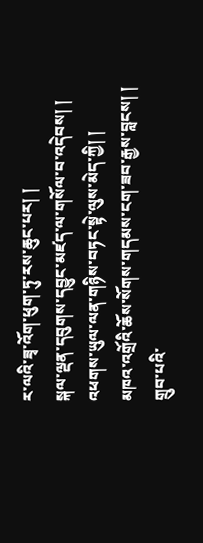ར་ལའི་ཟྭ་འོག་ཕུག་ཏུ་རས་ཆུང་པར། །
སྐལ་ལྡན་དབུགས་དབྱུང་མཛད་ལ་གསོལ་བ་འདེབས། །
འཕགས་ཡུལ་ལན་གཉིས་བཏང་སྟེ་ལུས་མེད་ཀྱི། །
མཁའ་འགྲོའི་ཆོས་སོགས་གདམས་ངག་ཟབ་རྒྱས་བླངས། །
གྲུབ་པའི་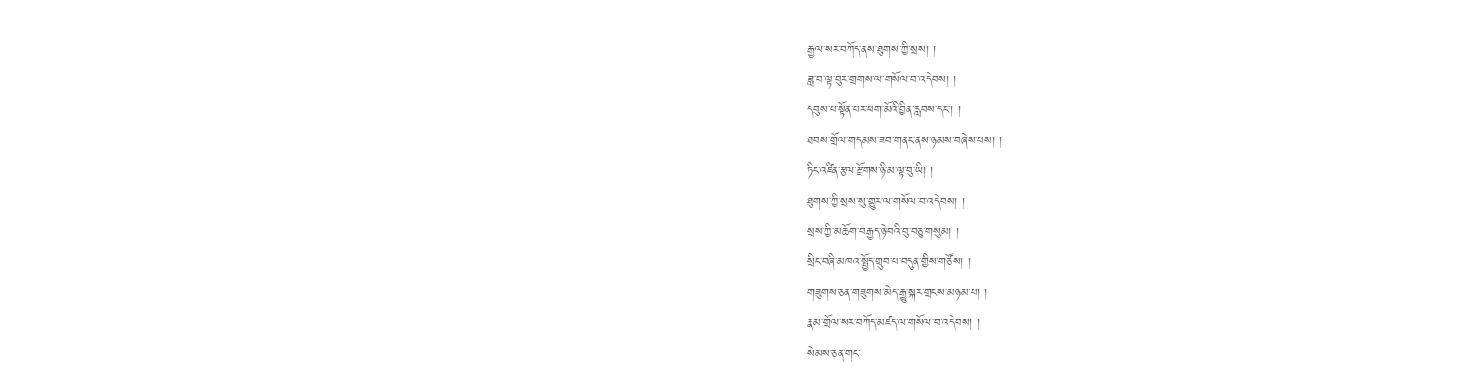རྒྱལ་སར་བཀོད་ནས་ཐུགས་ཀྱི་སྲས། །
ཟླ་བ་ལྟ་བུར་གྲགས་ལ་གསོལ་བ་འདེབས། །
དབུས་པ་སྟོན་པར་ཕག་མོའི་བྱིན་རླབས་དང་། །
ཐབས་གྲོལ་གདམས་ཟབ་གནང་ནས་ཉམས་བཞེས་པས། །
ཏིང་འཛིན་རྩལ་རྫོགས་ཉི་མ་ལྟ་བུ་ཡི། །
ཐུགས་ཀྱི་སྲས་སུ་གྱུར་ལ་གསོལ་བ་འདེབས། །
སྲས་ཀྱི་མཆོག་བརྒྱད་ཉེ་བའི་བུ་བཅུ་གསུམ། །
སྲིང་བཞི་མཁའ་སྤྱོད་གྲུབ་པ་བདུན་གྱིས་གཙོས། །
གཟུགས་ཅན་གཟུགས་མེད་རྒྱུ་སྐར་གྲངས་མཉམ་པ། །
རྣམ་གྲོལ་སར་བཀོད་མཛད་ལ་གསོལ་བ་འདེབས། །
སེམས་ཅན་གང་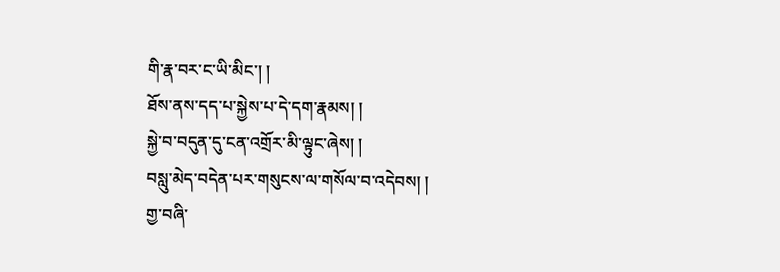གི་རྣ་བར་ང་ཡི་མིང་། །
ཐོས་ནས་དད་པ་སྐྱེས་པ་དེ་དག་རྣམས། །
སྐྱེ་བ་བདུན་དུ་ངན་འགྲོར་མི་ལྟུང་ཞེས། །
བསླུ་མེད་བདེན་པར་གསུངས་ལ་གསོལ་བ་འདེབས། །
གྱ་བཞི་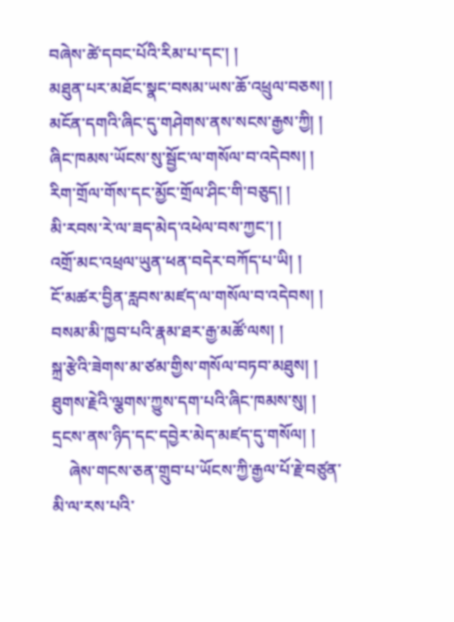བཞེས་ཚེ་དབང་པོའི་རིམ་པ་དང་། །
མཐུན་པར་མཐོང་སྣང་བསམ་ཡས་ཆོ་འཕྲུལ་བཅས། །
མངོན་དགའི་ཞིང་དུ་གཤེགས་ནས་སངས་རྒྱས་ཀྱི། །
ཞིང་ཁམས་ཡོངས་སུ་སྦྱོང་ལ་གསོལ་བ་འདེབས། །
རིག་གྲོལ་གོས་དང་མྱོང་གྲོལ་ཤིང་གི་བཅུད། །
མི་རབས་རེ་ལ་ཟད་མེད་འཕེལ་བས་ཀྱང་། །
འགྲོ་མང་འཕྲལ་ཡུན་ཕན་བདེར་བཀོད་པ་ཡི། །
ངོ་མཚར་བྱིན་རླབས་མཛད་ལ་གསོལ་བ་འདེབས། །
བསམ་མི་ཁྱབ་པའི་རྣམ་ཐར་རྒྱ་མཚོ་ལས། །
སྐྲ་རྩེའི་ཟེགས་མ་ཙམ་གྱིས་གསོལ་བཏབ་མཐུས། །
ཐུགས་རྗེའི་ལྕགས་ཀྱུས་དག་པའི་ཞིང་ཁམས་སུ། །
དྲངས་ནས་ཉིད་དང་དབྱེར་མེད་མཛད་དུ་གསོལ། །
    ཞེས་གངས་ཅན་གྲུབ་པ་ཡོངས་ཀྱི་རྒྱལ་པོ་རྗེ་བཙུན་མི་ལ་རས་པའི་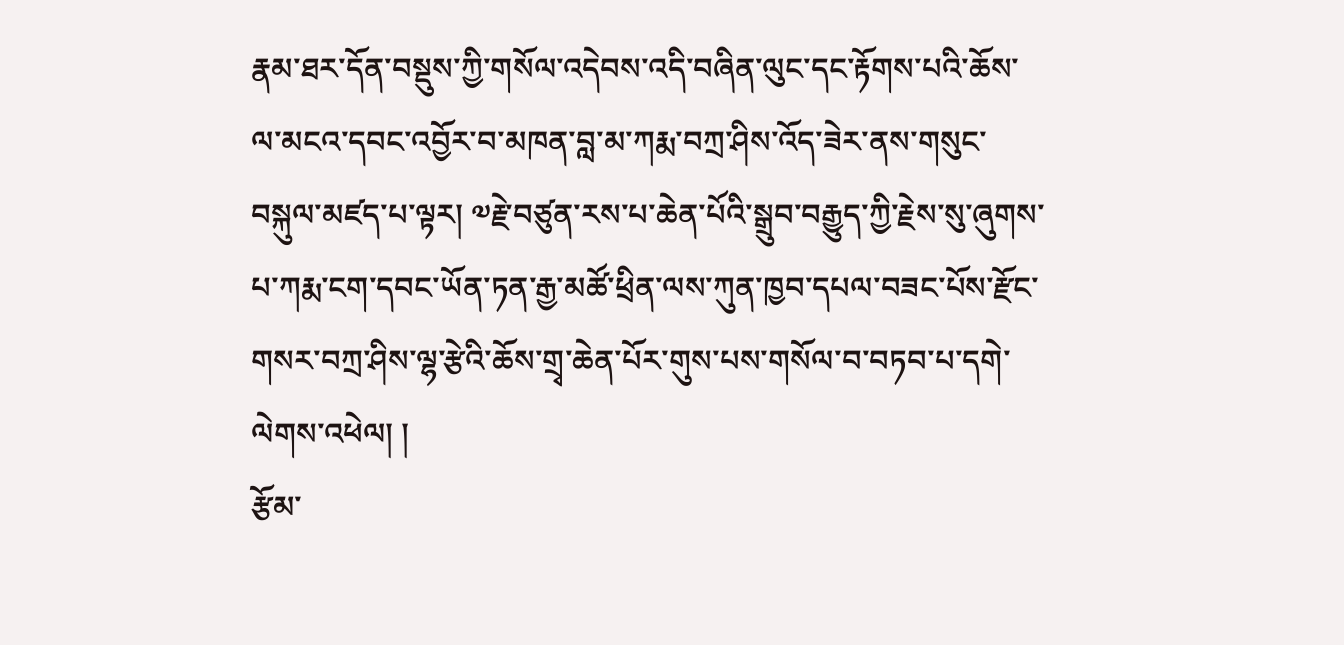རྣམ་ཐར་དོན་བསྡུས་ཀྱི་གསོལ་འདེབས་འདི་བཞིན་ལུང་དང་རྟོགས་པའི་ཆོས་ལ་མངའ་དབང་འབྱོར་བ་མཁན་བླ་མ་ཀརྨ་བཀྲ་ཤིས་འོད་ཟེར་ནས་གསུང་བསྐུལ་མཛད་པ་ལྟར། ༧རྗེ་བཙུན་རས་པ་ཆེན་པོའི་སྒྲུབ་བརྒྱུད་ཀྱི་རྗེས་སུ་ཞུགས་པ་ཀརྨ་ངག་དབང་ཡོན་ཏན་རྒྱ་མཚོ་ཕྲིན་ལས་ཀུན་ཁྱབ་དཔལ་བཟང་པོས་རྫོང་གསར་བཀྲ་ཤིས་ལྷ་རྩེའི་ཆོས་གྲྭ་ཆེན་པོར་གུས་པས་གསོལ་བ་བཏབ་པ་དགེ་ལེགས་འཕེལ། །
རྩོམ་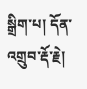སྒྲིག་པ། དོན་འགྲུབ་རྡོ་རྗེ།